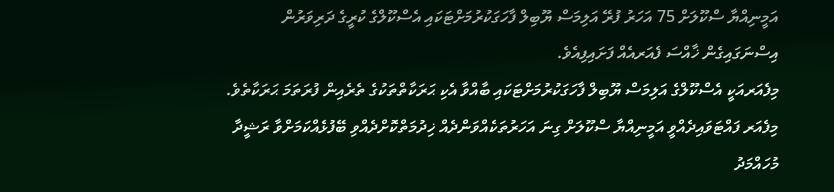އަމީނިއްޔާ ސްކޫލަށް 75 އަހަރު ފުރޭ އަލިމަސް ޔޫބިލް ފާހަގަކުރުމަށްޓަކައި އެސްކޫލްގެ ކުރީގެ ދަރިވަރުން އިސްނަގައިގެން ޚާއްސަ ފެއަރއެއް ފަށައިފިއެވެ.
މިފެއަރއަކީ އެސްކޫލްގެ އަލިމަސް ޔޫބިލް ފާހަގަކުރުމަށްޓަކައި ބާއްވާ އެކި ޙަރަކާތްތަކުގެ ތެރެއިން ފުރަތަމަ ޙަރަކާތެވެ. މިފެއަރ ފައްޓަވައިދެއްވީ އަމީނިއްޔާ ސްކޫލަށް ގިނަ އަހަރުތަކެއްވަންދެއް ޚިދުމަތްކޮށްދެއްވި ބޭފުޅެއްކަމަށްވާ ރަޝީދާ މުހައްމަދު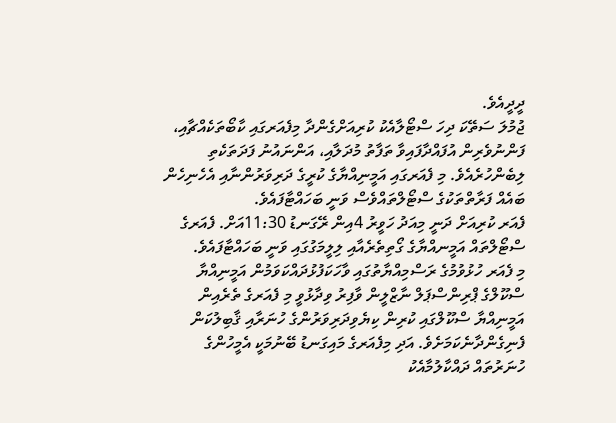ދީދީއެވެ.
ޖުމުލަ ސަތޭކަ ދިހަ ސްޓޯލާއެކު ކުރިއަށްގެންދާ މިފެއަރގައި ކާބޯތަކެއްޗާއި، ފަންނުވެރިން އުފައްދާފައިވާ ތަފާތު މުދަލާއި، އަންނައުނު ފަދަތަކެތި ލިބެންހުރެއެވެ. މި ފެއަރގައި އަމީނިއްޔާގެ ކުރީގެ ދަރިވަރުންނާއި އެހެނިހެން ބައެއް ފަރާތްތަކުގެ ސްޓޯލްތައްވެސް ވަނީ ބަހައްޓާފައެވެ.
ފެއަރ ކުރިއަށް ދަނީ މިއަދު ހަވީރު 4އިން ރޭގަނޑު 11:30އަށް. ފެއަރގެ ސްޓޯލްތައް އަމީނއްޔާގެ ގޯތިތެރެއާއި ލިލީމަގުގައި ވަނީ ބަހައްޓާފައެވެ.
މި ފެއަރ ހުޅުވުމުގެ ރަސްމިއްޔާތުގައި ވާހަކަފުޅުދައްކަވަމުން އަމީނިއްޔާ ސްކޫލްގެ ޕްރިންސްޕަލް ނާޒްލީން ވާފިރު ވިދާޅުވީ މި ފެއަރގެ ތެރެއިން އަމީނިއްޔާ ސްކޫލްގައި ކުރިން ކިޔެވިދަރިވަރުންގެ ހުނަރާއި ޤާބިލުކަން ފެނިގެންދާނެކަމަށެވެ. އަދި މިފެއަރގެ މައިގަނޑު ބޭނުމަކީ އެމީހުންގެ ހުނަރުތައް ދައްކާލުމާއެކު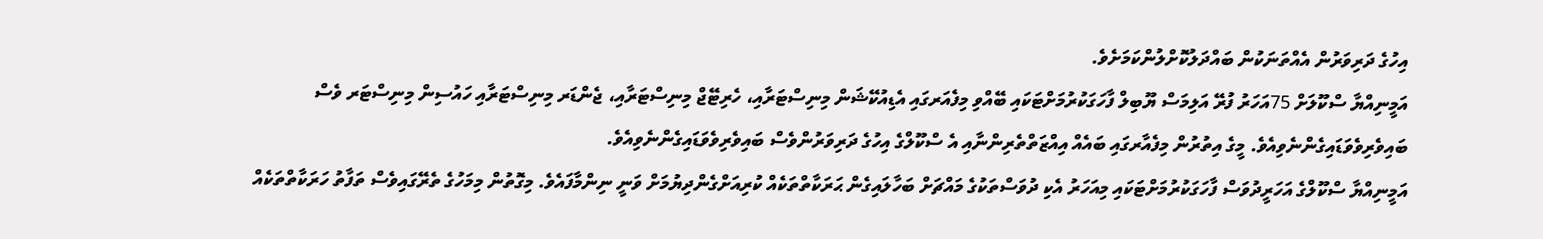އިހުގެ ދަރިވަރުން އެއްތަނަކުން ބައްދަލުކޮށްލުންކަމަށެވެ.
އަމީނިއްޔާ ސްކޫލަށް 75އަހަރު ފުރޭ އަލިމަސް ޔޫބިލް ފާހަގަކުރުމަށްޓަކައި ބޭއްވި މިފެއަރގައި އެޑިއުކޭޝަން މިނިސްޓަރާއި، ހެރިޓޭޖް މިނިސްޓަރާއި، ޖެންޑަރ މިނިސްޓަރާއި ހައުސިން މިނިސްޓަރ ވެސް ބައިވެރިވެވަޑައިގެންނެވިއެވެ. މީގެ އިތުރުން މިފެއާރގައި ބައެއް އިއްޒަތްތެރިންނާއި އެ ސްކޫލްގެ އިހުގެ ދަރިވަރުންވެސް ބައިވެރިވެވަޑައިގެންނެވިއެވެ.
އަމީނިއްޔާ ސްކޫލްގެ އަހަރީދުވަސް ފާހަގަކުރުމަށްޓަކައި މިއަހަރު އެކި ދުވަސްތަކުގެ މައްޗަށް ބަހާލައިގެން ޙަރަކާތްތަކެއް ކުރިއަށްގެންދިޔުމަށް ވަނީ ނިންމާފައެވެ. މިގޮތުން މިމަހުގެ ތެރޭގައިވެސް ތަފާތު ހަރަކާތްތަކެއް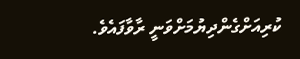ކުރިއަށްގެންދިޔުމަށްވަނީ ރާވާފައެވެ.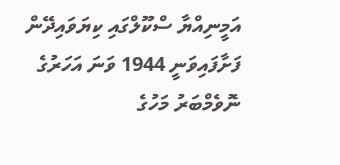އަމީނިއްޔާ ސްކޫލްގައި ކިޔަވައިދޭން ފަށާފައިވަނީ 1944 ވަނަ އަހަރުގެ ނޮވެމްބަރު މަހުގެ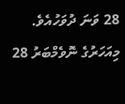28 ވަނަ ދުވަހުއެވެ. މިއަހަރުގެ ނޮވެމްބަރު 28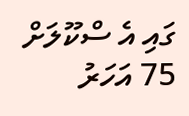ގައި އެ ސްކޫލަށް 75 އަހަރު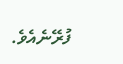ފުރޭނެއެވެ.